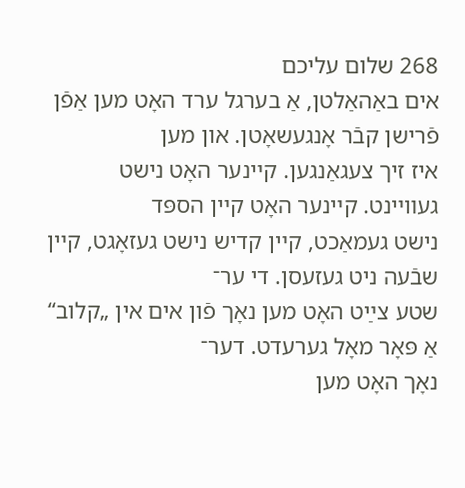268 שלום עליכם
אים באַהאַלטן, אַ בערגל ערד האָט מען אַפֿן פֿרישן קבֿר אָנגעשאָטן. און מען
איז זיך צעגאַנגען. קײנער האָט נישט געװײנט. קײנער האָט קײן הספּד
נישט געמאַכט, קײן קדיש נישט געזאָגט, קײן שבֿעה ניט געזעסן. די ער־
שטע צײַט האָט מען נאָך פֿון אים אין „קלוב“ אַ פּאָר מאָל גערעדט. דער־
נאָך האָט מען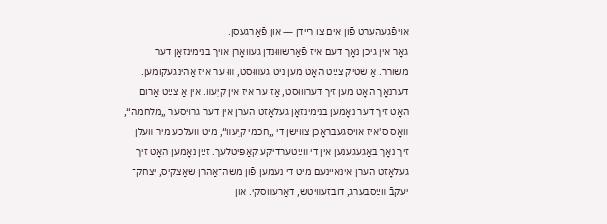אױפֿגעהערט פֿון אים צו רײדן ― און פֿאַרגעסן.
גאָר אין גיכן נאָך דעם איז פֿאַרשװוּנדן געװאָרן אױך בנימינזאָן דער
משורר. אַ שטיק צײַט האָט מען ניט געװוּסט, װוּ ער איז אַהינגעקומען.
דערנאָך האָט מען זיך דערװוּסט, אַז ער איז אין קיִעװ. אין אַ צײַט אַרום
האָט זיך דער נאָמען בנימינזאָן געלאָזט הערן אין דער גרױסער „מלחמה“,
װאָס ס'איז אױסגעבראָכן צװישן די „חכמי קיִעװ“, מיט װעלכע מיר װעלן
זיך נאָך באַגעגענען אין די װײַטערדיקע קאַפּיטלעך. זײַן נאָמען האָט זיך
געלאָזט הערן אינאײנעם מיט די נעמען פֿון משה־אַהרן שאַצקיס, יצחק־
יעקבֿ װײַסבערג, דובזעװיטש, דאַרעװסקי. און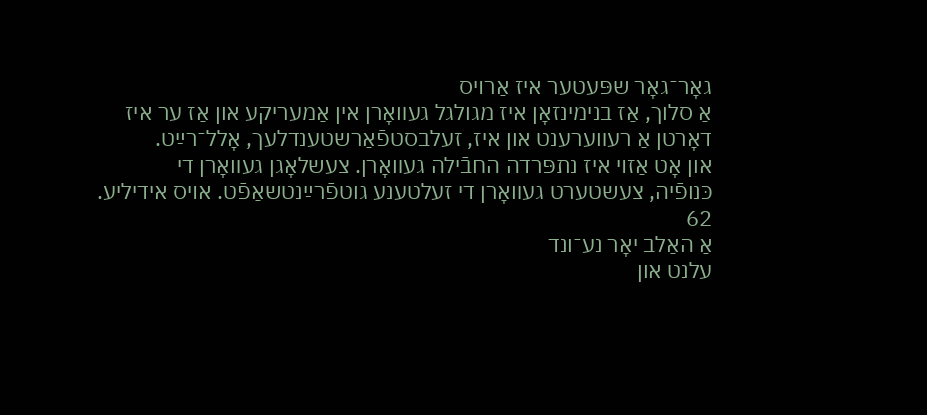גאָר־גאָר שפּעטער איז אַרױס
אַ סלוך, אַז בנימינזאָן איז מגולגל געװאָרן אין אַמעריקע און אַז ער איז
דאָרטן אַ רעװערענט און איז, זעלבסטפֿאַרשטענדלעך, אָלל־רײַט.
און אָט אַזױ איז נתפּרדה החבֿילה געװאָרן. צעשלאָגן געװאָרן די
כּנופֿיה, צעשטערט געװאָרן די זעלטענע גוטפֿרײַנטשאַפֿט. אױס אידיליע.
62
אַ האַלב יאָר נע־ונד
עלנט און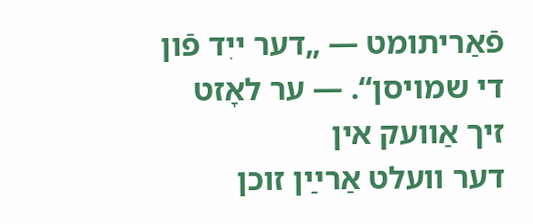פֿאַריתומט ― „דער ייִד פֿון די שמױסן“. ― ער לאָזט זיך אַװעק אין
דער װעלט אַרײַן זוכן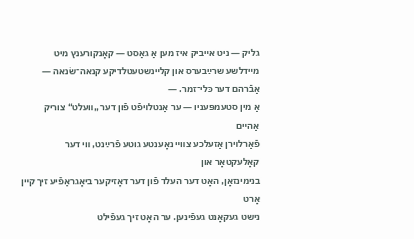גליק ― ניט אײביק איז מען אַ גאַסט ― קאָנקורענץ מיט
מײדלשע שרײַבערס און קלײנשטעטלדיקע קנאה־שׂנאה ― אַבֿרהם דער כּלי־זמר. ―
אַ מין סטעמפּעניו ― ער אַנטלױפֿט פֿון דער „װעלט“ צוריק אַהײם
פֿאַרלױרן אַזעלכע צװײ נאָענטע גוטע פֿרײַנט, װי דער קאָלעקטאָר און
בנימינזאָן, האָט דער העלד פֿון דער דאָזיקער ביאָגראַפֿיע זיך קײן אָרט
נישט געקאָנט געפֿינען. ער האָט זיך געפֿילט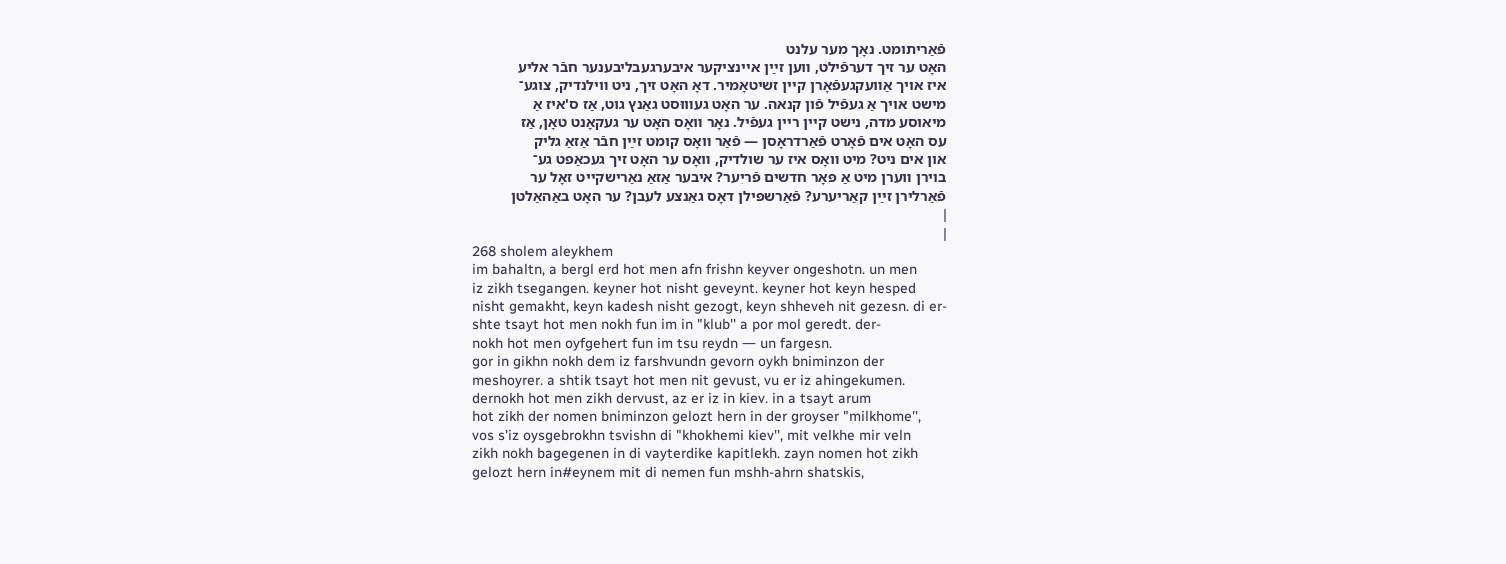פֿאַריתומט. נאָך מער עלנט
האָט ער זיך דערפֿילט, װען זײַן אײנציקער איבערגעבליבענער חבֿר אליע
איז אױך אַװעקגעפֿאָרן קײן זשיטאָמיר. דאָ האָט זיך, ניט װילנדיק, צוגע־
מישט אױך אַ געפֿיל פֿון קנאה. ער האָט געװוּסט גאַנץ גוט, אַז ס'איז אַ
מיאוסע מדה, נישט קײן רײן געפֿיל. נאָר װאָס האָט ער געקאָנט טאָן, אַז
עס האָט אים פֿאָרט פֿאַרדראָסן ― פֿאַר װאָס קומט זײַן חבֿר אַזאַ גליק
און אים ניט? מיט װאָס איז ער שולדיק, װאָס ער האָט זיך געכאַפּט גע־
בױרן װערן מיט אַ פּאָר חדשים פֿריִער? איבער אַזאַ נאַרישקײט זאָל ער
פֿאַרלירן זײַן קאַריערע? פֿאַרשפּילן דאָס גאַנצע לעבן? ער האָט באַהאַלטן
|
|
268 sholem aleykhem
im bahaltn, a bergl erd hot men afn frishn keyver ongeshotn. un men
iz zikh tsegangen. keyner hot nisht geveynt. keyner hot keyn hesped
nisht gemakht, keyn kadesh nisht gezogt, keyn shheveh nit gezesn. di er-
shte tsayt hot men nokh fun im in "klub'' a por mol geredt. der-
nokh hot men oyfgehert fun im tsu reydn ― un fargesn.
gor in gikhn nokh dem iz farshvundn gevorn oykh bniminzon der
meshoyrer. a shtik tsayt hot men nit gevust, vu er iz ahingekumen.
dernokh hot men zikh dervust, az er iz in kiev. in a tsayt arum
hot zikh der nomen bniminzon gelozt hern in der groyser "milkhome'',
vos s'iz oysgebrokhn tsvishn di "khokhemi kiev'', mit velkhe mir veln
zikh nokh bagegenen in di vayterdike kapitlekh. zayn nomen hot zikh
gelozt hern in#eynem mit di nemen fun mshh-ahrn shatskis,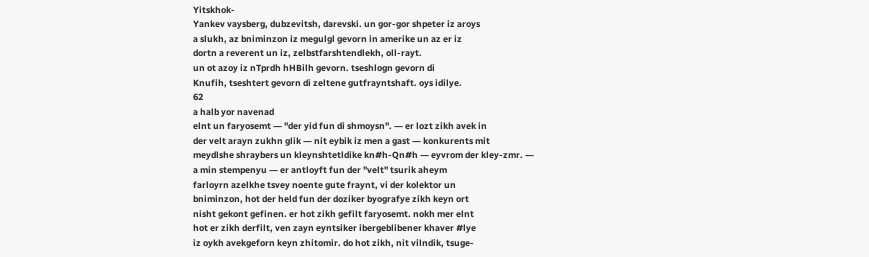Yitskhok-
Yankev vaysberg, dubzevitsh, darevski. un gor-gor shpeter iz aroys
a slukh, az bniminzon iz megulgl gevorn in amerike un az er iz
dortn a reverent un iz, zelbstfarshtendlekh, oll-rayt.
un ot azoy iz nTprdh hHBilh gevorn. tseshlogn gevorn di
Knufih, tseshtert gevorn di zeltene gutfrayntshaft. oys idilye.
62
a halb yor navenad
elnt un faryosemt ― "der yid fun di shmoysn''. ― er lozt zikh avek in
der velt arayn zukhn glik ― nit eybik iz men a gast ― konkurents mit
meydlshe shraybers un kleynshtetldike kn#h-Qn#h ― eyvrom der kley-zmr. ―
a min stempenyu ― er antloyft fun der "velt'' tsurik aheym
farloyrn azelkhe tsvey noente gute fraynt, vi der kolektor un
bniminzon, hot der held fun der doziker byografye zikh keyn ort
nisht gekont gefinen. er hot zikh gefilt faryosemt. nokh mer elnt
hot er zikh derfilt, ven zayn eyntsiker ibergeblibener khaver #lye
iz oykh avekgeforn keyn zhitomir. do hot zikh, nit vilndik, tsuge-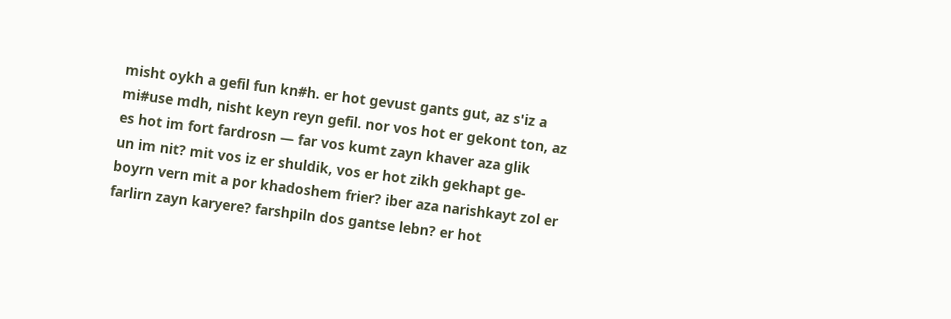misht oykh a gefil fun kn#h. er hot gevust gants gut, az s'iz a
mi#use mdh, nisht keyn reyn gefil. nor vos hot er gekont ton, az
es hot im fort fardrosn ― far vos kumt zayn khaver aza glik
un im nit? mit vos iz er shuldik, vos er hot zikh gekhapt ge-
boyrn vern mit a por khadoshem frier? iber aza narishkayt zol er
farlirn zayn karyere? farshpiln dos gantse lebn? er hot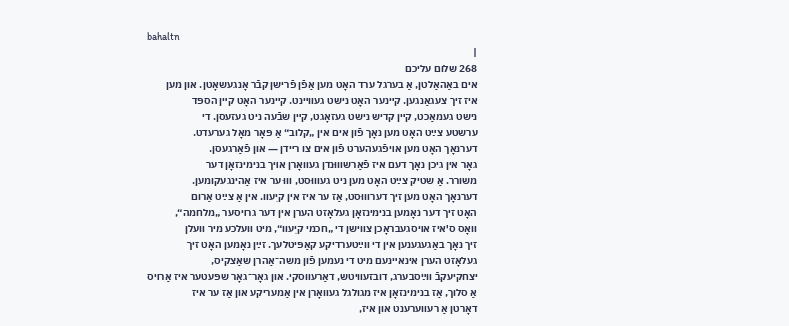bahaltn
|
268 שלום עליכם
אים באַהאַלטן, אַ בערגל ערד האָט מען אַפֿן פֿרישן קבֿר אָנגעשאָטן. און מען
איז זיך צעגאַנגען. קײנער האָט נישט געװײנט. קײנער האָט קײן הספּד
נישט געמאַכט, קײן קדיש נישט געזאָגט, קײן שבֿעה ניט געזעסן. די
ערשטע צײַט האָט מען נאָך פֿון אים אין „קלוב“ אַ פּאָר מאָל גערעדט.
דערנאָך האָט מען אױפֿגעהערט פֿון אים צו רײדן ― און פֿאַרגעסן.
גאָר אין גיכן נאָך דעם איז פֿאַרשװוּנדן געװאָרן אױך בנימינזאָן דער
משורר. אַ שטיק צײַט האָט מען ניט געװוּסט, װוּ ער איז אַהינגעקומען.
דערנאָך האָט מען זיך דערװוּסט, אַז ער איז אין קיִעװ. אין אַ צײַט אַרום
האָט זיך דער נאָמען בנימינזאָן געלאָזט הערן אין דער גרױסער „מלחמה“,
װאָס ס'איז אױסגעבראָכן צװישן די „חכמי קיִעװ“, מיט װעלכע מיר װעלן
זיך נאָך באַגעגענען אין די װײַטערדיקע קאַפּיטלעך. זײַן נאָמען האָט זיך
געלאָזט הערן אינאײנעם מיט די נעמען פֿון משה־אַהרן שאַצקיס,
יצחקיעקבֿ װײַסבערג, דובזעװיטש, דאַרעװסקי. און גאָר־גאָר שפּעטער איז אַרױס
אַ סלוך, אַז בנימינזאָן איז מגולגל געװאָרן אין אַמעריקע און אַז ער איז
דאָרטן אַ רעװערענט און איז,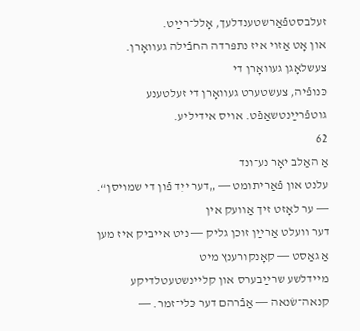זעלבסטפֿאַרשטענדלעך, אָלל־רײַט.
און אָט אַזױ איז נתפּרדה החבֿילה געװאָרן. צעשלאָגן געװאָרן די
כּנופֿיה, צעשטערט געװאָרן די זעלטענע גוטפֿרײַנטשאַפֿט. אױס אידיליע.
62
אַ האַלב יאָר נע־ונד
עלנט און פֿאַריתומט ― „דער ייִד פֿון די שמױסן“. ― ער לאָזט זיך אַװעק אין
דער װעלט אַרײַן זוכן גליק ― ניט אײביק איז מען אַ גאַסט ― קאָנקורענץ מיט
מײדלשע שרײַבערס און קלײנשטעטלדיקע קנאה־שׂנאה ― אַבֿרהם דער כּלי־זמר. ―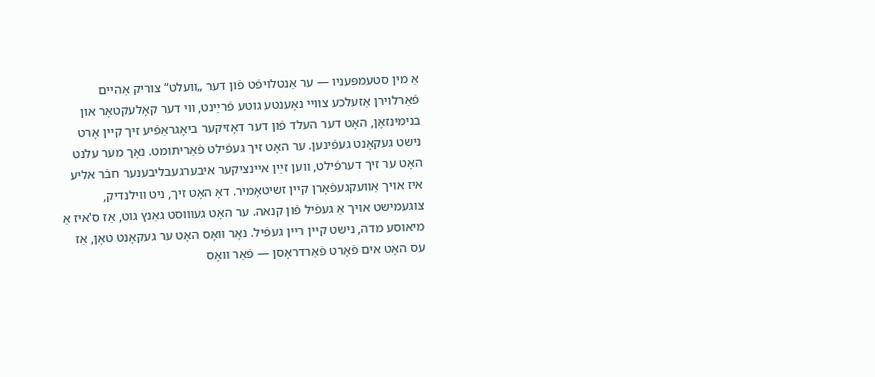אַ מין סטעמפּעניו ― ער אַנטלױפֿט פֿון דער „װעלט“ צוריק אַהײם
פֿאַרלױרן אַזעלכע צװײ נאָענטע גוטע פֿרײַנט, װי דער קאָלעקטאָר און
בנימינזאָן, האָט דער העלד פֿון דער דאָזיקער ביאָגראַפֿיע זיך קײן אָרט
נישט געקאָנט געפֿינען. ער האָט זיך געפֿילט פֿאַריתומט. נאָך מער עלנט
האָט ער זיך דערפֿילט, װען זײַן אײנציקער איבערגעבליבענער חבֿר אליע
איז אױך אַװעקגעפֿאָרן קײן זשיטאָמיר. דאָ האָט זיך, ניט װילנדיק,
צוגעמישט אױך אַ געפֿיל פֿון קנאה. ער האָט געװוּסט גאַנץ גוט, אַז ס'איז אַ
מיאוסע מדה, נישט קײן רײן געפֿיל. נאָר װאָס האָט ער געקאָנט טאָן, אַז
עס האָט אים פֿאָרט פֿאַרדראָסן ― פֿאַר װאָס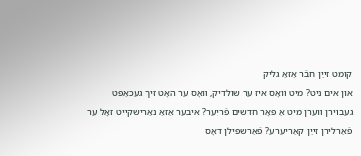קומט זײַן חבֿר אַזאַ גליק
און אים ניט? מיט װאָס איז ער שולדיק, װאָס ער האָט זיך געכאַפּט
געבױרן װערן מיט אַ פּאָר חדשים פֿריִער? איבער אַזאַ נאַרישקײט זאָל ער
פֿאַרלירן זײַן קאַריערע? פֿאַרשפּילן דאָס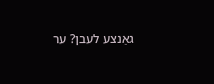גאַנצע לעבן? ער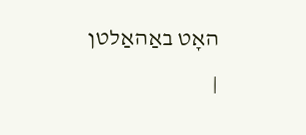האָט באַהאַלטן
|